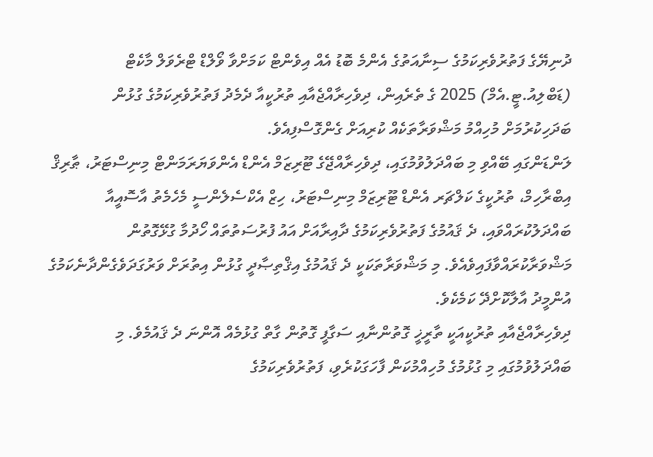ދުނިޔޭގެ ފަތުރުވެރިކަމުގެ ސިނާއަތުގެ އެންމެ ބޮޑު އެއް އިވެންޓް ކަމަށްވާ ވޯލްޑް ޓްރެވަލް މާކެޓް (ޑަބްލިއު.ޓީ.އެމް) 2025 ގެ ތެރެއިން، ދިވެހިރާއްޖެއާއި ތުރުކީއާ ދެމެދު ފަތުރުވެރިކަމުގެ ގުޅުން ބަދަހިކުރުމަށް މުހިއްމު މަޝްވަރާތަކެއް ކުރިއަށް ގެންގޮސްފިއެވެ.
ލަންޑަންގައި ބޭއްވި މި ބައްދަލުވުމުގައި، ދިވެހިރާއްޖޭގެ ޓޫރިޒަމް އެންޑް އެންވަޔަރަމަންޓް މިނިސްޓަރު، ޠާރިޤް އިބްރާހިމް، ތުރުކީގެ ކަލްޗަރ އެންޑް ޓޫރިޒަމް މިނިސްޓަރު، ހިޒް އެކްސެލެންސީ މެހެމެތު އާސޮއީއާ ބައްދަލުކުރައްވައި، ދެ ޤައުމުގެ ފަތުރުވެރިކަމުގެ ދާއިރާއަށް އައު ފުރުސަތުތައް ހޯދުމާ ގުޅޭގޮތުން މަޝްވަރާކުރައްވާފައިވެއެވެ. މި މަޝްވަރާތަކަކީ ދެ ޤައުމުގެ އިޤްތިޞާދީ ގުޅުން އިތުރަށް ވަރުގަދަވެގެންދާނެކަމުގެ އުންމީދު އާލާކޮށްދޭ ކަމެކެވެ.
ދިވެހިރާއްޖެއާއި ތުރުކީއަކީ ތާރީޚީ ގޮތުންނާއި ސަގާފީ ގޮތުން ގާތް ގުޅުމެއް އޮންނަ ދެ ޤައުމެވެ. މި ބައްދަލުވުމުގައި މި ގުޅުމުގެ މުހިއްމުކަން ފާހަގަކުރެވި، ފަތުރުވެރިކަމުގެ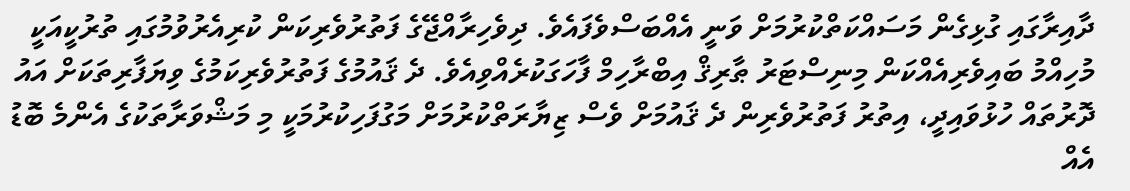ދާއިރާގައި ގުޅިގެން މަސައްކަތްކުރުމަށް ވަނީ އެއްބަސްވެފައެވެ. ދިވެހިރާއްޖޭގެ ފަތުރުވެރިކަން ކުރިއެރުވުމުގައި ތުރުކީއަކީ މުހިއްމު ބައިވެރިއެއްކަން މިނިސްޓަރު ޠާރިޤް އިބްރާހިމް ފާހަގަކުރެއްވިއެވެ. ދެ ޤައުމުގެ ފަތުރުވެރިކަމުގެ ވިޔަފާރިތަކަށް އައު ދޮރުތައް ހުޅުވައިދީ، އިތުރު ފަތުރުވެރިން ދެ ޤައުމަށް ވެސް ޒިޔާރަތްކުރުމަށް މަގުފަހިކުރުމަކީ މި މަޝްވަރާތަކުގެ އެންމެ ބޮޑު އެއް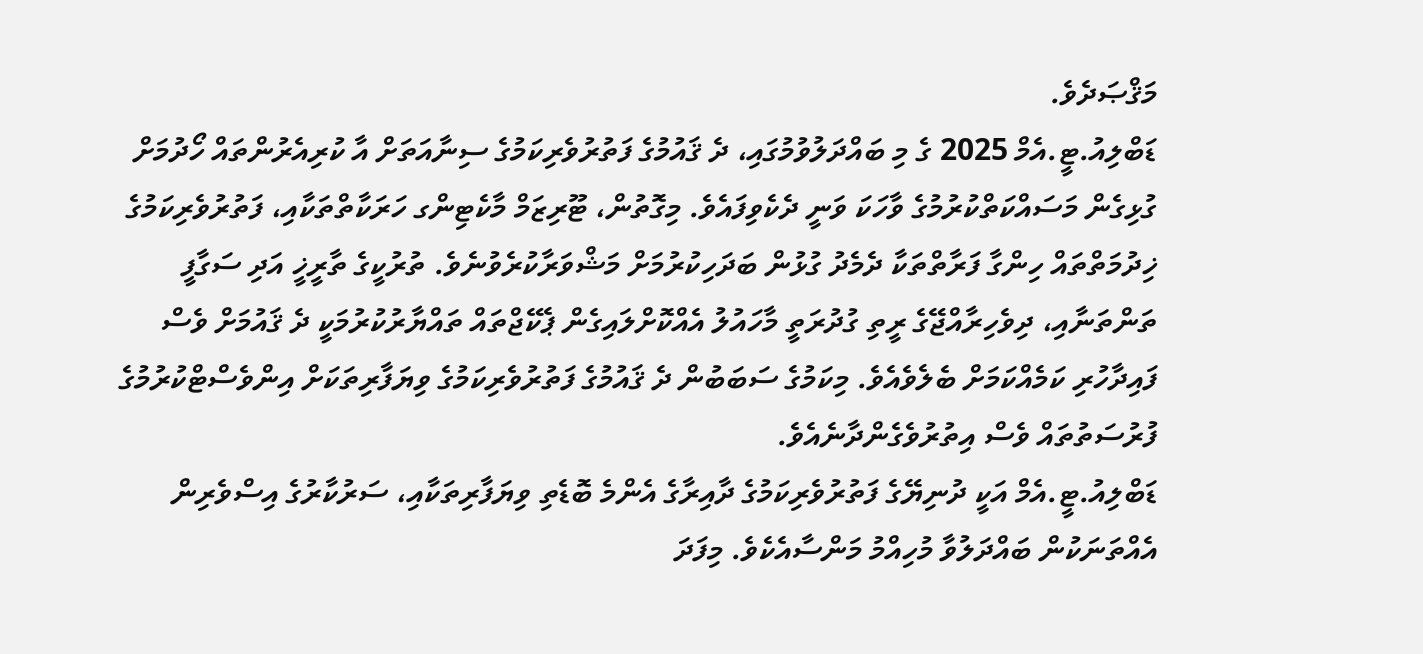މަޤްޞަދެވެ.
ޑަބްލިއު.ޓީ.އެމް 2025 ގެ މި ބައްދަލުވުމުގައި، ދެ ޤައުމުގެ ފަތުރުވެރިކަމުގެ ސިނާއަތަށް އާ ކުރިއެރުންތައް ހޯދުމަށް ގުޅިގެން މަސައްކަތްކުރުމުގެ ވާހަކަ ވަނީ ދެކެވިފައެވެ. މިގޮތުން، ޓޫރިޒަމް މާކެޓިންގ ހަރަކާތްތަކާއި، ފަތުރުވެރިކަމުގެ ޚިދުމަތްތައް ހިންގާ ފަރާތްތަކާ ދެމެދު ގުޅުން ބަދަހިކުރުމަށް މަޝްވަރާކުރެވުނެވެ. ތުރުކީގެ ތާރީޚީ އަދި ސަގާފީ ތަންތަނާއި، ދިވެހިރާއްޖޭގެ ރީތި ގުދުރަތީ މާހައުލު އެއްކޮށްލައިގެން ޕެކޭޖްތައް ތައްޔާރުކުރުމަކީ ދެ ޤައުމަށް ވެސް ފައިދާހުރި ކަމެއްކަމަށް ބެލެވެއެވެ. މިކަމުގެ ސަބަބުން ދެ ޤައުމުގެ ފަތުރުވެރިކަމުގެ ވިޔަފާރިތަކަށް އިންވެސްޓްކުރުމުގެ ފުރުސަތުތައް ވެސް އިތުރުވެގެންދާނެއެވެ.
ޑަބްލިއު.ޓީ.އެމް އަކީ ދުނިޔޭގެ ފަތުރުވެރިކަމުގެ ދާއިރާގެ އެންމެ ބޮޑެތި ވިޔަފާރިތަކާއި، ސަރުކާރުގެ އިސްވެރިން އެއްތަނަކުން ބައްދަލުވާ މުހިއްމު މަންސާއެކެވެ. މިފަދަ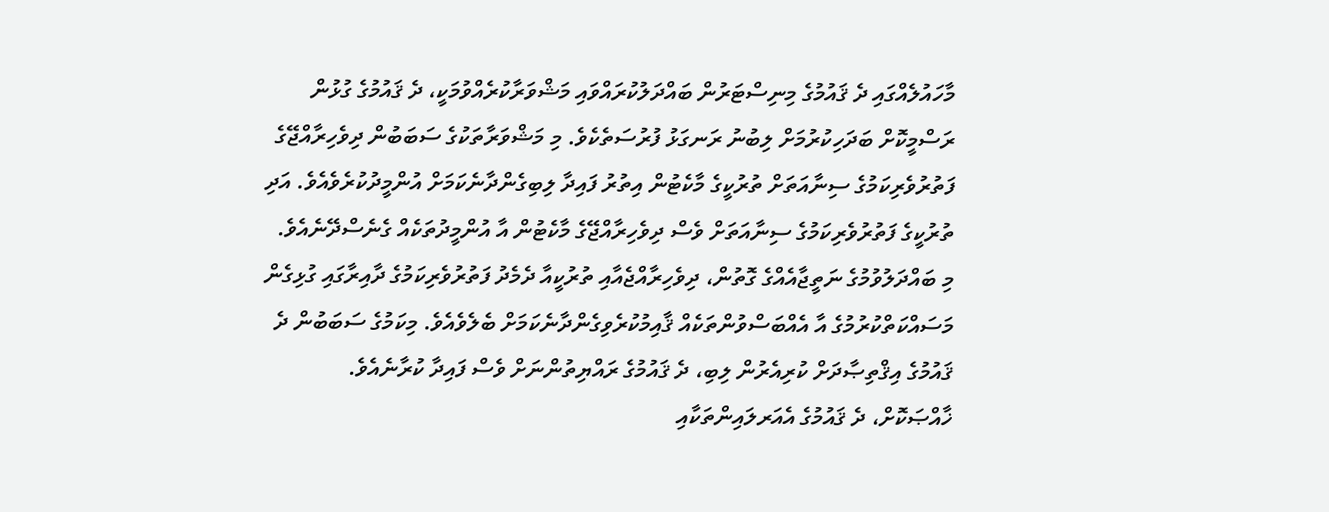މާހައުލެއްގައި ދެ ޤައުމުގެ މިނިސްޓަރުން ބައްދަލުކުރައްވައި މަޝްވަރާކުރެއްވުމަކީ، ދެ ޤައުމުގެ ގުޅުން ރަސްމީކޮށް ބަދަހިކުރުމަށް ލިބުނު ރަނގަޅު ފުރުސަތެކެވެ. މި މަޝްވަރާތަކުގެ ސަބަބުން ދިވެހިރާއްޖޭގެ ފަތުރުވެރިކަމުގެ ސިނާއަތަށް ތުރުކީގެ މާކެޓުން އިތުރު ފައިދާ ލިބިގެންދާނެކަމަށް އުންމީދުކުރެވެއެވެ. އަދި ތުރުކީގެ ފަތުރުވެރިކަމުގެ ސިނާއަތަށް ވެސް ދިވެހިރާއްޖޭގެ މާކެޓުން އާ އުންމީދުތަކެއް ގެނެސްދޭނެއެވެ.
މި ބައްދަލުވުމުގެ ނަތީޖާއެއްގެ ގޮތުން، ދިވެހިރާއްޖެއާއި ތުރުކީއާ ދެމެދު ފަތުރުވެރިކަމުގެ ދާއިރާގައި ގުޅިގެން މަސައްކަތްކުރުމުގެ އާ އެއްބަސްވުންތަކެއް ޤާއިމުކުރެވިގެންދާނެކަމަށް ބެލެވެއެވެ. މިކަމުގެ ސަބަބުން ދެ ޤައުމުގެ އިޤްތިޞާދަށް ކުރިއެރުން ލިބި، ދެ ޤައުމުގެ ރައްޔިތުންނަށް ވެސް ފައިދާ ކުރާނެއެވެ. ޚާއްޞަކޮށް، ދެ ޤައުމުގެ އެއަރލައިންތަކާއި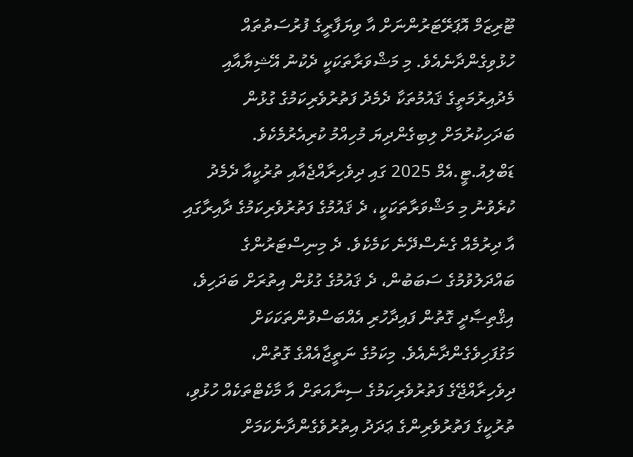ޓޫރިޒަމް އޮޕަރޭޓަރުންނަށް އާ ވިޔަފާރީގެ ފުރުސަތުތައް ހުޅުވިގެންދާނެއެވެ. މި މަޝްވަރާތަކަކީ ދެކުނު އޭޝިޔާއާއި މެދުއިރުމަތީގެ ޤައުމުތަކާ ދެމެދު ފަތުރުވެރިކަމުގެ ގުޅުން ބަދަހިކުރުމަށް ލިބިގެންދިޔަ މުހިއްމު ކުރިއެރުމެކެވެ.
ޑަބްލިއު.ޓީ.އެމް 2025 ގައި ދިވެހިރާއްޖެއާއި ތުރުކީއާ ދެމެދު ކުރެވުނު މި މަޝްވަރާތަކަކީ، ދެ ޤައުމުގެ ފަތުރުވެރިކަމުގެ ދާއިރާގައި އާ ދިރުމެއް ގެނެސްދޭނެ ކަމެކެވެ. ދެ މިނިސްޓަރުންގެ ބައްދަލުވުމުގެ ސަބަބުން، ދެ ޤައުމުގެ ގުޅުން އިތުރަށް ބަދަހިވެ، އިޤްތިޞާދީ ގޮތުން ފައިދާހުރި އެއްބަސްވުންތަކަކަށް މަގުފަހިވެގެންދާނެއެވެ. މިކަމުގެ ނަތީޖާއެއްގެ ގޮތުން، ދިވެހިރާއްޖޭގެ ފަތުރުވެރިކަމުގެ ސިނާއަތަށް އާ މާކެޓްތަކެއް ހުޅުވި، ތުރުކީގެ ފަތުރުވެރިންގެ ޢަދަދު އިތުރުވެގެންދާނެކަމަށް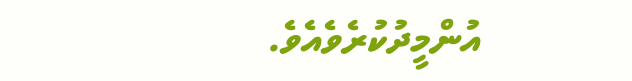އުންމީދުކުރެވެއެވެ.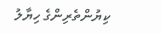ކިޔުންތެރިންގެ ހިޔާލު